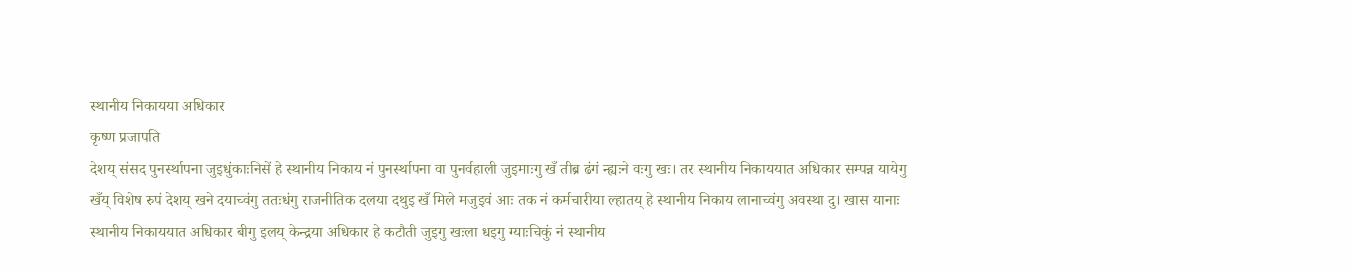स्थानीय निकायया अधिकार
कृष्ण प्रजापति
देशय् संसद पुनर्स्थापना जुइधुंकाःनिसें हे स्थानीय निकाय नं पुनर्स्थापना वा पुनर्वहाली जुइमाःगु खँ तीब्र ढंगं न्ह्यःने वःगु खः। तर स्थानीय निकाययात अधिकार सम्पन्न यायेगु खँय् विशेष रुपं देशय् खने दयाच्वंगु ततःधंगु राजनीतिक दलया दथुइ खँ मिले मजुइवं आः तक नं कर्मचारीया ल्हातय् हे स्थानीय निकाय लानाच्वंगु अवस्था दु। खास यानाः स्थानीय निकाययात अधिकार बीगु इलय् केन्द्रया अधिकार हे कटौती जुइगु खःला धइगु ग्याःचिकुं नं स्थानीय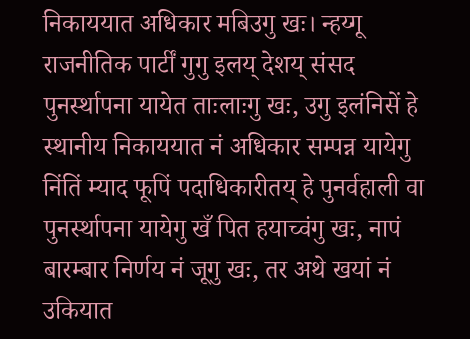निकाययात अधिकार मबिउगु खः। न्हय्गू राजनीतिक पार्टीं गुगु इलय् देशय् संसद पुनर्स्थापना यायेत ताःलाःगु खः, उगु इलंनिसें हे स्थानीय निकाययात नं अधिकार सम्पन्न यायेगु निंतिं म्याद फूपिं पदाधिकारीतय् हे पुनर्वहाली वा पुनर्स्थापना यायेगु खँ पित हयाच्वंगु खः, नापं बारम्बार निर्णय नं जूगु खः, तर अथे खयां नं उकियात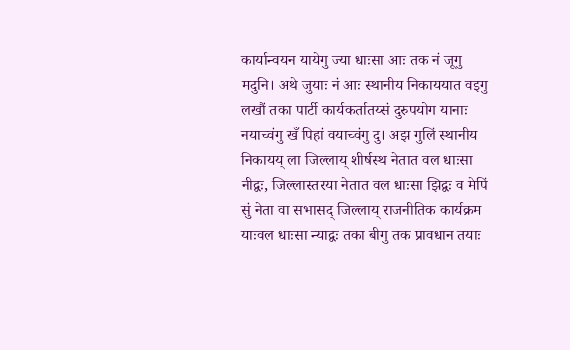कार्यान्वयन यायेगु ज्या धाःसा आः तक नं जूगु मदुनि। अथे जुयाः नं आः स्थानीय निकाययात वइगु लखौं तका पार्टी कार्यकर्तातय्सं दुरुपयोग यानाः नयाच्वंगु खँ पिहां वयाच्वंगु दु। अझ गुलिं स्थानीय निकायय् ला जिल्लाय् शीर्षस्थ नेतात वल धाःसा नीद्वः, जिल्लास्तरया नेतात वल धाःसा झिद्वः व मेपिं सुं नेता वा सभासद् जिल्लाय् राजनीतिक कार्यक्रम याःवल धाःसा न्याद्वः तका बीगु तक प्रावधान तयाः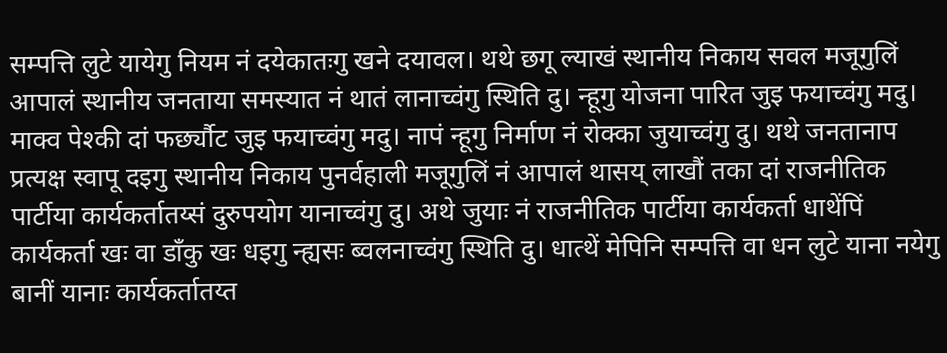सम्पत्ति लुटे यायेगु नियम नं दयेकातःगु खने दयावल। थथे छगू ल्याखं स्थानीय निकाय सवल मजूगुलिं आपालं स्थानीय जनताया समस्यात नं थातं लानाच्वंगु स्थिति दु। न्हूगु योजना पारित जुइ फयाच्वंगु मदु। माक्व पेश्की दां फर्छ्यौट जुइ फयाच्वंगु मदु। नापं न्हूगु निर्माण नं रोक्का जुयाच्वंगु दु। थथे जनतानाप प्रत्यक्ष स्वापू दइगु स्थानीय निकाय पुनर्वहाली मजूगुलिं नं आपालं थासय् लाखौं तका दां राजनीतिक पार्टीया कार्यकर्तातय्सं दुरुपयोग यानाच्वंगु दु। अथे जुयाः नं राजनीतिक पार्टीया कार्यकर्ता धाथेंपिं कार्यकर्ता खः वा डाँकु खः धइगु न्ह्यसः ब्वलनाच्वंगु स्थिति दु। धात्थें मेपिनि सम्पत्ति वा धन लुटे याना नयेगु बानीं यानाः कार्यकर्तातय्त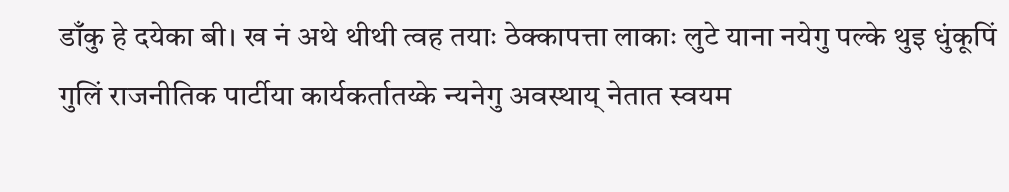डाँकु हे दयेका बी। ख नं अथे थीथी त्वह तयाः ठेक्कापत्ता लाकाः लुटे याना नयेगु पल्के थुइ धुंकूपिं गुलिं राजनीतिक पार्टीया कार्यकर्तातय्के न्यनेगु अवस्थाय् नेतात स्वयम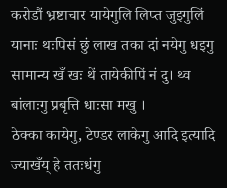करोडौं भ्रष्टाचार यायेगुलि लिप्त जुइगुलिं यानाः थःपिसं छुं लाख तका दां नयेगु धइगु सामान्य खँ खः थें तायेकीपिं नं दु। थ्व बांलाःगु प्रबृत्ति धाःसा मखु ।
ठेक्का कायेगु, टेण्डर लाकेगु आदि इत्यादि ज्याखँय् हे ततःधंगु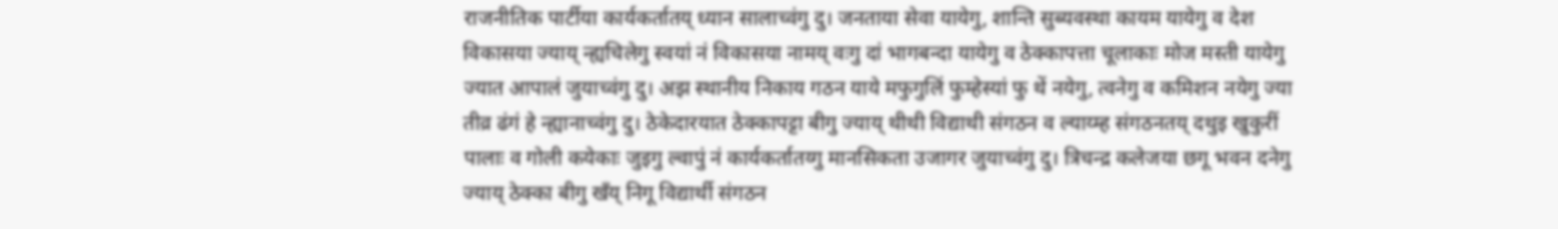राजनीतिक पार्टीया कार्यकर्तातय् ध्यान सालाच्वंगु दु। जनताया सेवा यायेगु, शान्ति सुब्यवस्था कायम यायेगु व देश विकासया ज्याय् न्ह्यचिलेगु स्वयां नं विकासया नामय् वःगु दां भागबन्दा यायेगु व ठेक्कापत्ता चूलाकाः मोज मस्ती यायेगु ज्यात आपालं जुयाच्वंगु दु। अझ स्थानीय निकाय गठन याये मफुगुलिं फुम्हेस्यां फु थें नयेगु, त्वनेगु व कमिशन नयेगु ज्या तीव्र ढंगं हे न्ह्यानाच्वंगु दु। ठेकेदारयात ठेक्कापट्टा बीगु ज्याय् थीथी विद्याथी संगठन व ल्याय्म्ह संगठनतय् दथुइ खुकुरीं पालाः व गोली कयेकाः जुइगु ल्वापुं नं कार्यकर्तातय्गु मानसिकता उजागर जुयाच्वंगु दु। त्रिचन्द्र कलेजया छगू भवन दनेगु ज्याय् ठेक्का बीगु खँय् निगू विद्यार्थी संगठन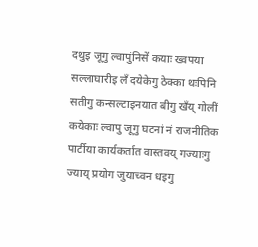दथुइ जूगु ल्वापुंनिसें कयाः ख्वपया सल्लाघारीइ लँ दयेकेगु ठेक्का थःपिनि सतीगु कन्सल्टाइनयात बीगु खँय् गोलीं कयेकाः ल्वापु जूगु घटनां नं राजनीतिक पार्टीया कार्यकर्तात वास्तवय् गज्याःगु ज्याय् प्रयोग जुयाच्वन धइगु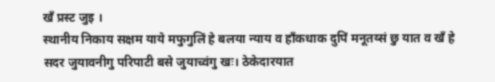खँ प्रस्ट जुइ ।
स्थानीय निकाय सक्षम याये मफुगुलिं हे बलया न्याय व हाँकधाक दुपिं मनूतय्सं छु यात व खँ हे सदर जुयावनीगु परिपाटी बसे जुयाच्वंगु खः। ठेकेदारयात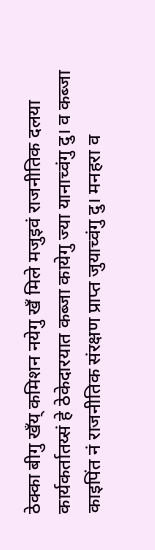ठेक्का बीगु खँय् कमिशन नयेगु खँ मिले मजुइवं राजनीतिक दलया कार्यकर्तातय्सं हे ठेकेदारयात कब्जा कायेगु ज्या यानाच्वंगु दु। व कब्जा काइपिंत नं राजनीतिक संरक्षण प्राप्त जुयाच्वंगु दु। मनहरा व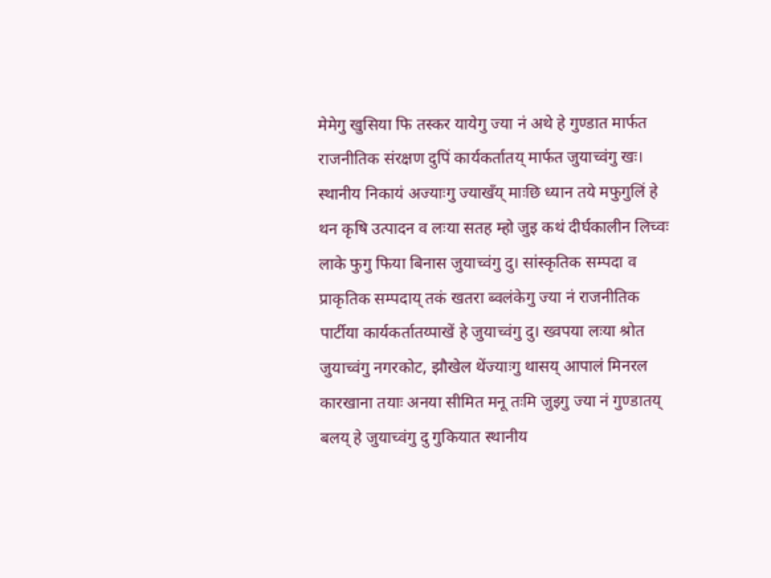मेमेगु खुसिया फि तस्कर यायेगु ज्या नं अथे हे गुण्डात मार्फत राजनीतिक संरक्षण दुपिं कार्यकर्तातय् मार्फत जुयाच्वंगु खः। स्थानीय निकायं अज्याःगु ज्याखँय् माःछि ध्यान तये मफुगुलिं हे थन कृषि उत्पादन व लःया सतह म्हो जुइ कथं दीर्घकालीन लिच्वः लाके फुगु फिया बिनास जुयाच्वंगु दु। सांस्कृतिक सम्पदा व प्राकृतिक सम्पदाय् तकं खतरा ब्वलंकेगु ज्या नं राजनीतिक पार्टीया कार्यकर्तातय्पाखें हे जुयाच्वंगु दु। ख्वपया लःया श्रोत जुयाच्वंगु नगरकोट, झौखेल थेंज्याःगु थासय् आपालं मिनरल कारखाना तयाः अनया सीमित मनू तःमि जुइगु ज्या नं गुण्डातय् बलय् हे जुयाच्वंगु दु गुकियात स्थानीय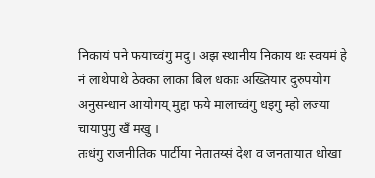निकायं पने फयाच्वंगु मदु। अझ स्थानीय निकाय थः स्वयमं हे नं लाथेपाथे ठेक्का लाका बिल धकाः अख्तियार दुरुपयोग अनुसन्धान आयोगय् मुद्दा फये मालाच्वंगु धइगु म्हो लज्या चायापुगु खँ मखु ।
तःधंगु राजनीतिक पार्टीया नेतातय्सं देश व जनतायात धोखा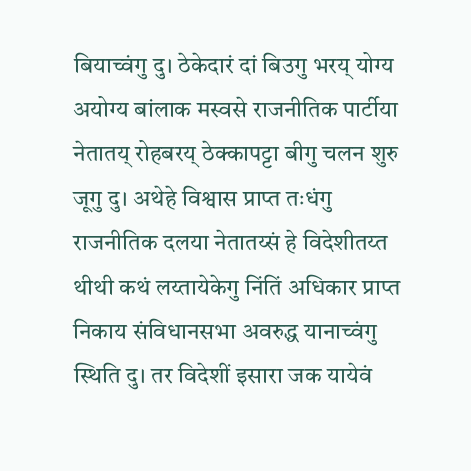बियाच्वंगु दु। ठेकेदारं दां बिउगु भरय् योग्य अयोग्य बांलाक मस्वसे राजनीतिक पार्टीया नेतातय् रोहबरय् ठेक्कापट्टा बीगु चलन शुरु जूगु दु। अथेहे विश्वास प्राप्त तःधंगु राजनीतिक दलया नेतातय्सं हे विदेशीतय्त थीथी कथं लय्तायेकेगु निंतिं अधिकार प्राप्त निकाय संविधानसभा अवरुद्ध यानाच्वंगु स्थिति दु। तर विदेशीं इसारा जक यायेवं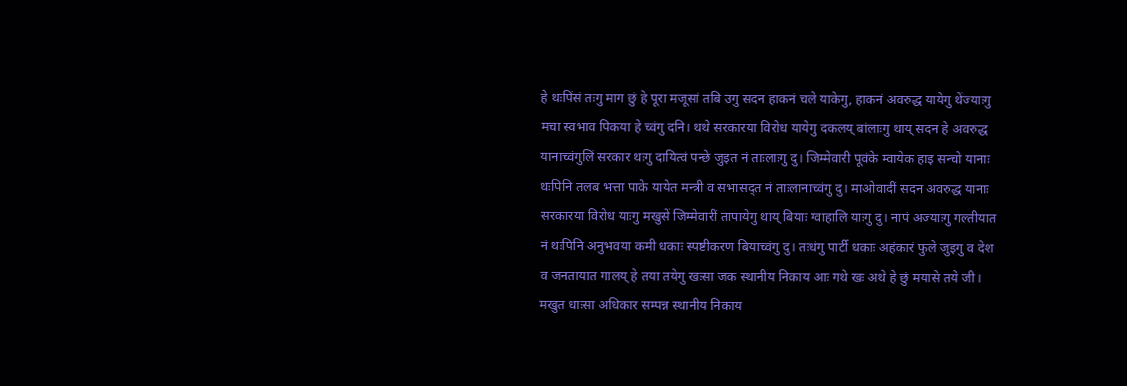हे थःपिंसं तःगु माग छुं हे पूरा मजूसां तबि उगु सदन हाकनं चले याकेगु, हाकनं अवरुद्ध यायेगु थेंज्याःगु मचा स्वभाव पिकया हे च्वंगु दनि। थथे सरकारया विरोध यायेगु दकलय् बांलाःगु थाय् सदन हे अवरुद्ध यानाच्वंगुलिं सरकार थःगु दायित्वं पन्छे जुइत नं ताःलाःगु दु। जिम्मेवारी पूवंके म्वायेक हाइ सन्चो यानाः थःपिनि तलब भत्ता पाके यायेत मन्त्री व सभासद्त नं ताःलानाच्वंगु दु। माओवादीं सदन अवरुद्ध यानाः सरकारया विरोध याःगु मखुसें जिम्मेवारीं तापायेगु थाय् बियाः ग्वाहालि याःगु दु। नापं अज्याःगु गल्तीयात नं थःपिनि अनुभवया कमी धकाः स्पष्टीकरण बियाच्वंगु दु। तःधंगु पार्टी धकाः अहंकारं फुले जुइगु व देश व जनतायात गालय् हे तया तयेगु खःसा जक स्थानीय निकाय आः गथे खः अथे हे छुं मयासे तये जी। मखुत धाःसा अधिकार सम्पन्न स्थानीय निकाय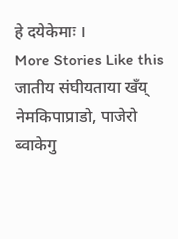हे दयेकेमाः ।
More Stories Like this
जातीय संघीयताया खँय् नेमकिपाप्राडो, पाजेरो ब्वाकेगु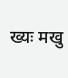ख्यः मखु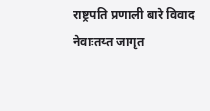राष्ट्रपति प्रणाली बारे विवाद
नेवाःतय्त जागृत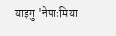याइगु 'नेपाःमिया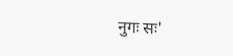नुगः सः'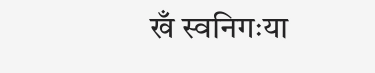खँ स्वनिगःया